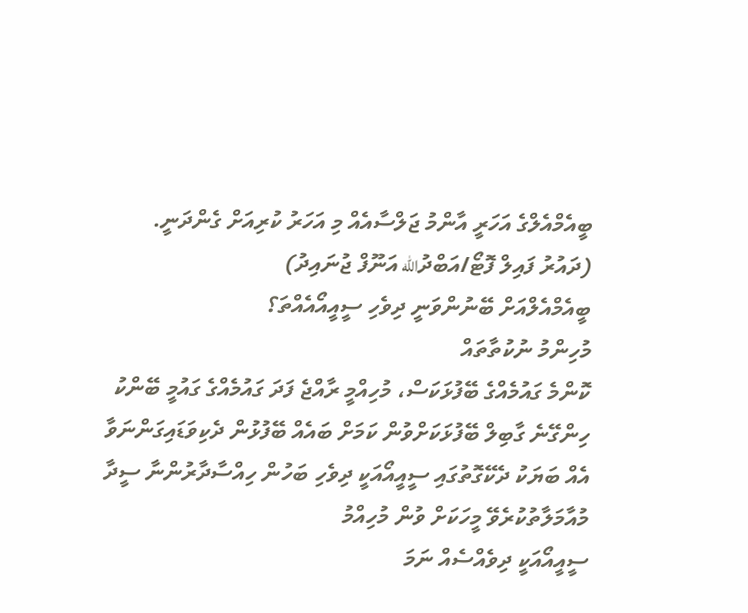ބީއެމްއެލްގެ އަހަރީ އާންމު ޖަލްސާއެއް މި އަހަރު ކުރިއަށް ގެންދަނީ. (ދައުރު ފައިލް ފޮޓޯ/އަބްދުالله އަނޫފް ޖުނައިދު)
ބީއެމްއެލްއަށް ބޭނުންވަނީ ދިވެހި ސީއީއޯއެއްތަ؟
މުހިންމު ނުކުތާތައް
ކޮންމެ ގައުމެއްގެ ބޭފުޅަކަސް، މުހިއްމީ ރާއްޖެ ފަދަ ގައުމެއްގެ ގައުމީ ބޭންކު ހިންގޭނެ ގާބިލް ބޭފުޅަކަށްވުން ކަމަށް ބައެއް ބޭފުޅުން ދެކިވަޑައިގަންނަވާ
އެއް ބަޔަކު ދެކޭގޮތުގައި ސީއީއޯއަކީ ދިވެހި ބަހުން ހިއްސާދާރުންނާ ސީދާ މުއާމަލާތުކުރެވޭ މީހަކަށް ވުން މުހިއްމު
ސީއީއޯއަކީ ދިވެއްސެއް ނަމަ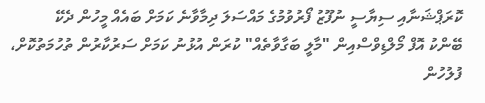ކޮރަޕްޝަނާއި ސިޔާސީ ނުފޫޒު ފޯރުވުމުގެ މައްސަލަ ދިމާވާނެ ކަމަށް ބައެއް މީހުން ދެކޭ
ބޭންކު އޮފް މޯލްޑިވްސްއިން "މާލީ ބަގާވާތެއް" ކުރަން އުޅުނު ކަމަށް ސަރުކާރުން ތުހުމަތުކޮށް، ފުލުހުން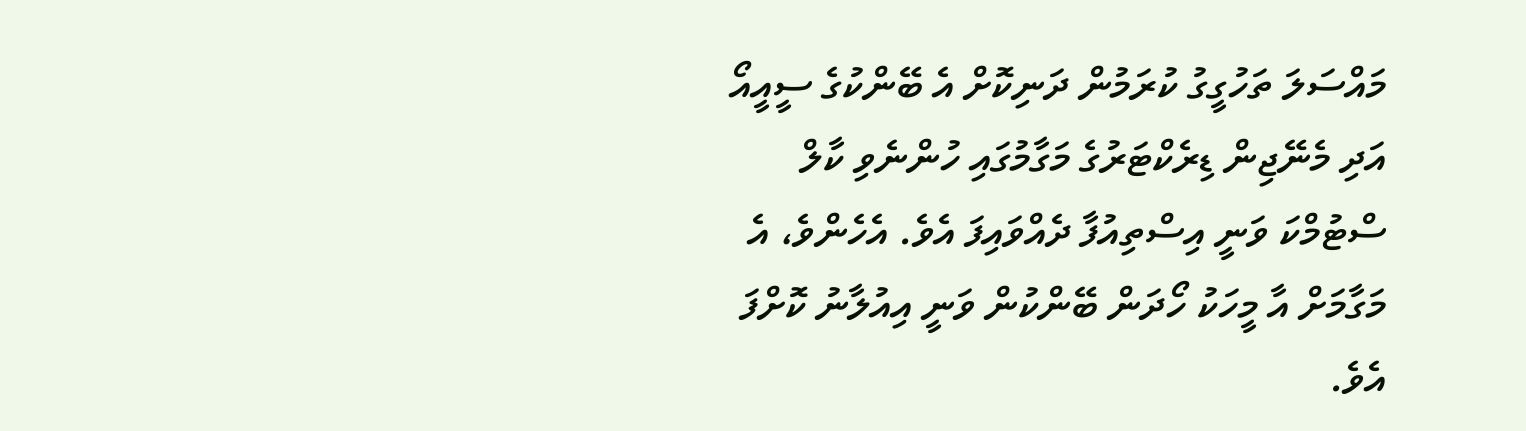މައްސަލަ ތަހުގީގު ކުރަމުން ދަނިކޮށް އެ ބޭންކުގެ ސީއީއޯ އަދި މެނޭޖިން ޑިރެކްޓަރުގެ މަގާމުގައި ހުންނެވި ކާލް ސްޓުމްކަ ވަނީ އިސްތިއުފާ ދެއްވައިފަ އެވެ. އެހެންވެ، އެ މަގާމަށް އާ މީހަކު ހޯދަން ބޭންކުން ވަނީ އިއުލާނު ކޮށްފަ އެވެ.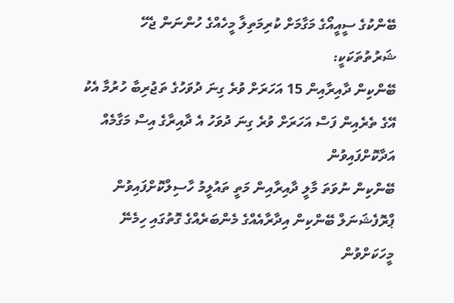ބޭންކުގެ ސީއީއޯގެ މަގާމަށް ކުރިމަތިލާ މީހެއްގެ ހުންނަން ޖެހޭ ޝަރުތުތަކަކީ:
ބޭންކިން ދާއިރާއިން 15 އަހަރަށް ވުރެ ގިނަ ދުވަހުގެ ތަޖުރިބާ ހުރުމާ އެކު އޭގެ ތެރެއިން ފަސް އަހަރަށް ވުރެ ގިނަ ދުވަހު އެ ދާއިރާގެ އިސް މަގާމެއް އަދާކޮށްފައިވުން
ބޭންކިން ނުވަތަ މާލީ ދާއިރާއިން މަތީ ތައުލީމު ހާސިލްކޮށްފައިވުން
ޕްރޮފެޝަނަލް ބޭންކިން އިދާރާއެއްގެ މެންބަރެއްގެ ގޮތުގައި ހިމެނޭ މީހަކަށްވުން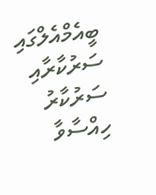ބީއެމްއެލްގައި ސަރުކާރާއި ސަރުކާރު ހިއްސާވާ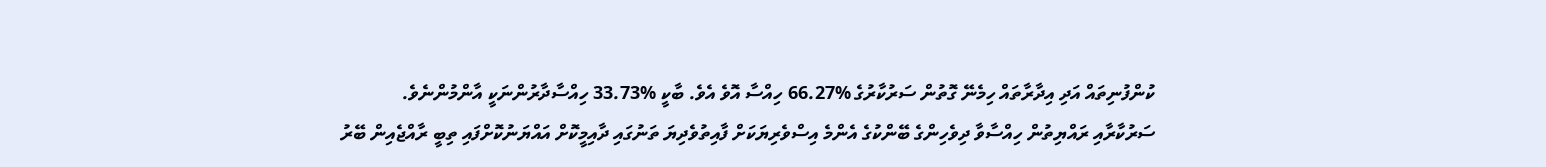ކުންފުނިތައް އަދި އިދާރާތައް ހިމެނޭ ގޮތުން ސަރުކާރުގެ %66.27 ހިއްސާ އޮވެ އެވެ. ބާކީ %33.73 ހިއްސާދާރުންނަކީ އާންމުންނެވެ.
ސަރުކާރާއި ރައްޔިތުން ހިއްސާވާ ދިވެހިންގެ ބޭންކުގެ އެންމެ އިސްވެރިޔަކަށް ފާއިތުވެދިޔަ ތަނުގައި ދާއިމީކޮށް އައްޔަނުކޮށްފައި ތިބީ ރާއްޖެއިން ބޭރު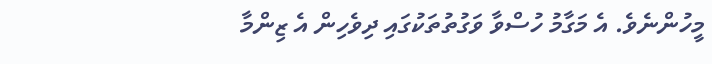މީހުންނެވެ. އެ މަގާމު ހުސްވާ ވަގުތުތަކުގައި ދިވެހިން އެ ޒިންމާ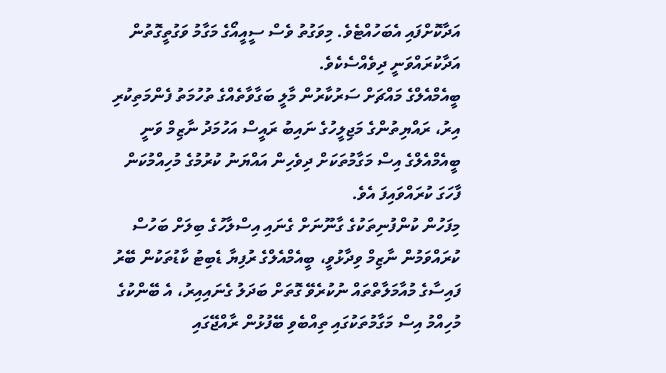އަދާކޮށްފައި އެބަހުއްޓެވެ. މިވަގުތު ވެސް ސީއީއޯގެ މަގާމު ވަގުތީގޮތުން އަދާކުރައްވަނީ ދިވެއްސެކެވެ.
ބީއެމްއެލްގެ މައްޗަށް ސަރުކާރުން މާލީ ބަގާވާތެއްގެ ތުހުމަތު ފެންމަތިކުރި އިރު، ރައްޔިތުންގެ މަޖިލީހުގެ ނައިބު ރައީސް އަހުމަދު ނާޒިމް ވަނީ ބީއެމްއެލްގެ އިސް މަގާމުތަކަށް ދިވެހިން އައްޔަނު ކުރުމުގެ މުހިއްމުކަން ފާހަގަ ކުރައްވައިފަ އެވެ.
މިފަހުން ކުންފުނިތަކުގެ ގާނޫނަށް ގެނައި އިސްލާހުގެ ބިލަށް ބަހުސް ކުރައްވަމުން ނާޒިމް ވިދާޅުވީ، ބީއެމްއެލްގެ ރުފިޔާ ޑެބިޓު ކާޑުތަކުން ބޭރު ފައިސާގެ މުއާމަލާތްތައް ނުކުރެވޭ ގޮތަށް ބަދަލު ގެނައިއިރު، އެ ބޭންކުގެ މުހިއްމު އިސް މަގާމުތަކުގައި ތިއްބެވި ބޭފުޅުން ރާއްޖޭގައި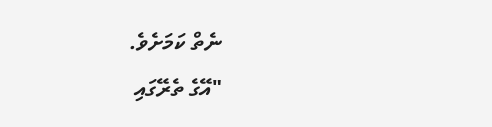ނެތް ކަމަށެވެ.
"އޭގެ ތެރޭގައި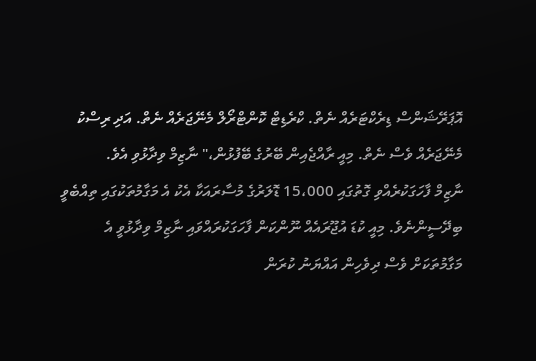އޮޕަރޭޝަންސް ޑިރެކްޓަރެއް ނެތް. ކްރެޑިޓް ކޮންޓްރޯލް މެނޭޖަރެއް ނެތް. އަދި ރިސްކު މެނޭޖަރެއް ވެސް ނެތް. މިއީ ރާއްޖެއިން ބޭރުގެ ބޭފުޅުން،" ނާޒިމް ވިދާޅުވި އެވެ.
ނާޒިމް ފާހަގަކުރެއްވި ގޮތުގައި 15،000 ޑޮލަރުގެ މުސާރައަކާ އެކު އެ މަގާމުތަކުގައި ތިއްބެވީ ބިދޭސީންނެވެ. މިއީ ކުޑަ އުޖޫރައެއް ނޫންކަން ފާހަގަކުރައްވައި ނާޒިމް ވިދާޅުވީ އެ މަގާމުތަކަށް ވެސް ދިވެހިން އައްޔަނު ކުރަން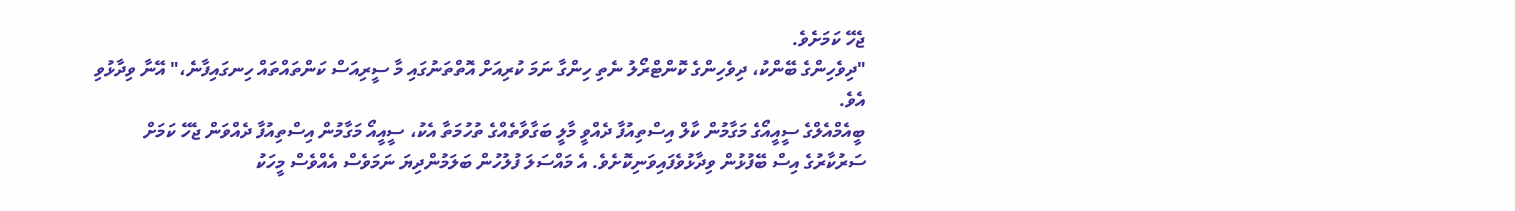ޖެހޭ ކަމަށެވެ.
"ދިވެހިންގެ ބޭންކު، ދިވެހިންގެ ކޮންޓްރޯލު ނެތި ހިންގާ ނަމަ ކުރިއަށް އޮތްތަނުގައި މާ ސީރިއަސް ކަންތައްތައް ހިނގައިފާނެ،" އޭނާ ވިދާޅުވި އެވެ.
ބީއެމްއެލްގެ ސީއީއޯގެ މަގާމުން ކާލް އިސްތިއުފާ ދެއްވީ މާލީ ބަގާވާތެއްގެ ތުހުމަތާ އެކު، ސީއީއޯ މަގާމުން އިސްތިއުފާ ދެއްވަން ޖެހޭ ކަމަށް ސަރުކާރުގެ އިސް ބޭފުޅުން ވިދާޅުވެފައިވަނިކޮށެވެ. އެ މައްސަލަ ފުލުހުން ބަލަމުންދިޔަ ނަމަވެސް އެއްވެސް މީހަކު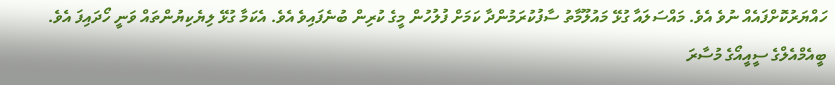ހައްޔަރުކޮށްފައެއް ނުވެ އެވެ. މައްސަލައާ ގުޅޭ މައުލޫމާތު ސާފުކުރަމުންދާ ކަމަށް ފުލުހުން މީގެ ކުރިން ބުނެފައިވެ އެވެ. އެކަމާ ގުޅޭ ލިޔެކިޔުންތައް ވަނީ ހޯދައިފަ އެވެ.
ބީއެމްއެލްގެ ސީއީއޯގެ މުސާރަ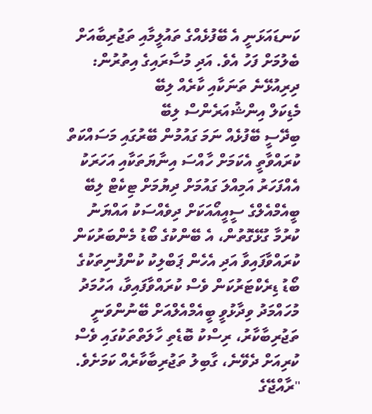ކަނޑައަޅަނީ އެ ބޭފުޅެއްގެ ތައުލީމާއި ތަޖުރިބާއަށް ބެލުމަށް ފަހު އެވެ. އަދި މުސާރައިގެ އިތުރުން:
ދިރިއުޅޭނެ ތަނަކާއި ކާރެއް ލިބޭ
މެޑިކަލް އިންޝުއަރެންސް ލިބޭ
ބިދޭސީ ބޭފުޅެއް ނަމަ ގައުމުން ބޭރުގައި މަސައްކަތް ކުރައްވާތީ އެކަމަށް ހާއްސަ އިނާޔަތަކާއި އަހަރަކު އެއްފަހަރު އަމިއްލަ ގައުމަށް ދިޔުމަށް ޓިކެޓް ލިބޭ
ބީއެމްއެލްގެ ސީއީއޯއަކަށް ދިވެއްސަކު އައްޔަނު ކުރުމާ ގުޅޭގޮތުން، އެ ބޭންކުގެ ބޯޑު މެންބަރުކަން ކުރައްވާފައިވާ އަދި އެހެން ޕަބްލިކު ކުންފުނިތަކުގެ ބޯޑު ޑިރެކްޓަރުކަން ވެސް ކުރައްވާފައިވާ، އަހުމަދު މުހައްމަދު ވިދާޅުވީ ބީއެމްއެލްއަށް ބޭނުންވަނީ ތަޖުރިބާކާރު، ރިސްކު ބޮޑެތި ހާލަތްތަކުގައި ވެސް ކުރިއަށް ދެވޭނެ، ގާބިލު ތަޖުރިބާކާރެއް ކަމަށެވެ.
"ރާއްޖޭގެ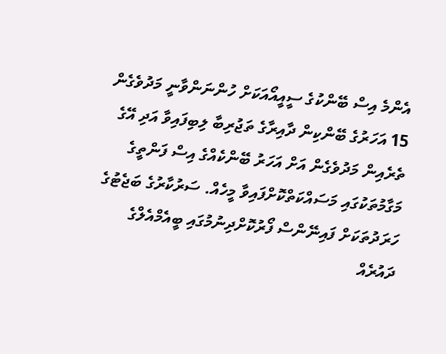އެންމެ އިސް ބޭންކުގެ ސީއީއޯއަކަށް ހުންނަންވާނީ މަދުވެގެން 15 އަހަރުގެ ބޭންކިން ދާއިރާގެ ތަޖުރިބާ ލިބިފައިވާ އަދި އޭގެ ތެރެއިން މަދުވެގެން އަށް އަހަރު ބޭންކެއްގެ އިސް ފަންތީގެ މަގާމުތަކުގައި މަސައްކަތްކޮށްފައިވާ މީހެއް. ސަރުކާރުގެ ބަޖެޓުގެ ހަރަދުތަކަށް ފައިނޭންސް ފޯރުކޮށްދިނުމުގައި ބީއެމްއެލްގެ ދައުރެއް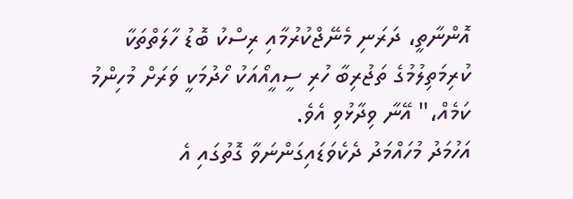އޮންނާތީ، ދަރަނި މެނޭޖްކުރުމާއި ރިސްކު ބޮޑު ހާލަތްތަކާ ކުރިމަތިލުމުގެ ތަޖުރިބާ ހުރި ސީއީއޯއަކު ހޯދުމަކީ ވަރަށް މުހިންމު ކަމެއް،" އޭނާ ވިދާޅުވި އެވެ.
އަހުމަދު މުހައްމަދު ދެކެވަޑައިގަންނަވާ ގޮތުގައި އެ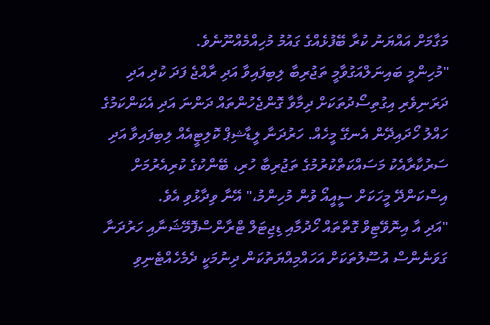މަގާމަށް އައްޔަނު ކުރާ ބޭފުޅެއްގެ ގައުމު މުހިއްމެއްނޫނެވެ.
"މުހިންމީ ބައިނަލްއަގުވާމީ ތަޖުރިބާ ލިބިފައިވާ އަދި ރާއްޖެ ފަދަ ކުދި އަދި ދަރަނިވެރި އިގުތިސޯދުތަކަށް ދިމާވާ ގޮންޖެހުންތައް ދަންނަ އަދި އެކަންކަމުގެ ހައްލު ހޯދައިދޭން އެނގޭ މީހެއް. ހަރުދަނާ ލީޑާޝިޕް ކޮލިޓީއެއް ލިބިފައިވާ އަދި ސަރުކާރާއެކު މަސައްކަތްކުރުމުގެ ތަޖުރިބާ ހުރި، ބޭންކުގެ ކުރިއެރުމަށް އިސްކަންދޭ މީހަކަށް ސީއީއޯ ވުން މުހިންމު،" އޭނާ ވިދާޅުވި އެވެ.
"އަދި އާ އިނޮވޭޓިވް ގޮތްތައް ހޯދުމާއި ޑިޖިޓަލް ޓްރާންސްފޮމޭޝަނާއި ހަރުދަނާ ގަވަނެންސް އުސޫލުތަކަށް އަހައްމިއްޔަތުކަން ދިނުމަކީ ދެމެހެއްޓެނިވި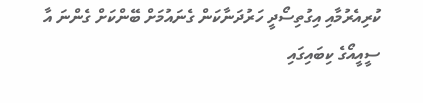ކުރިއެރުމާއި އިގުތިސޯދީ ހަރުދަނާކަން ގެނައުމަށް ބޭންކަށް ގެންނަ އާ ސީއީއޯގެ ކިބައިގައި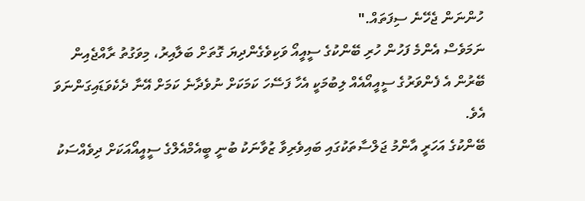ހުންނަން ޖެހޭނެ ސިފަތައް."
ނަމަވެސް އެންމެ ފަހުން ހުރި ބޭންކުގެ ސީއީއޯ ވަކިވެގެންދިޔަ ގޮތަށް ބަލާއިރު، މިވަގުތު ރާއްޖެއިން ބޭރުން އެ ފެންވަރުގެ ސީއީއޯއެއް ލިބުމަކީ އެހާ ފަސޭހަ ކަމަކަށް ނުވެދާނެ ކަމަށް އޭނާ ދެކެވަޑައިގަންނަވަ އެވެ.
ބޭންކުގެ އަހަރީ އާންމު ޖަލްސާތަކުގައި ބައިވެރިވާ ޒުވާނަކު ބުނީ ބީއެމްއެލްގެ ސީއީއޯއަކަށް ދިވެއްސަކު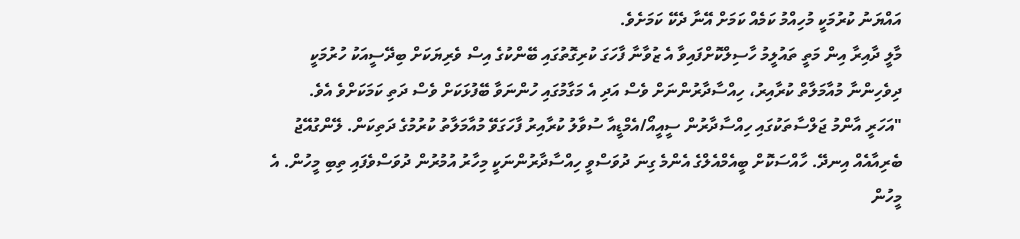އައްޔަނު ކުރުމަކީ މުހިއްމު ކަމެއް ކަމަށް އޭނާ ދެކޭ ކަމަށެވެ.
މާލީ ދާއިރާ އިން މަތީ ތައުލީމު ހާސިލްކޮށްފައިވާ އެ ޒުވާނާ ފާހަގަ ކުރިގޮތުގައި ބޭންކުގެ އިސް ވެރިޔަކަށް ބިދޭސީއަކު ހުރުމަކީ ދިވެހިންނާ މުއާމަލާތް ކުރާއިރު، ހިއްސާދާރުންނަށް ވެސް އަދި އެ މަގާމުގައި ހުންނަވާ ބޭފުޅަކަށް ވެސް ދަތި ކަމަކަށްވެ އެވެ.
"އަހަރީ އާންމު ޖަލްސާތަކުގައި ހިއްސާދާރުން ސީއީއޯ/އެމްޑީއާ ސުވާލު ކުރާއިރު ފާހަގަވޭ މުއާމަލާތު ކުރުމުގެ ދަތިކަން. ލޭންގުއޭޖު ބެރިއާއެއް އިނދޭ. ހާއްސަކޮށް ބީއެމްއެލްގެ އެންމެ ގިނަ ދުވަސްވީ ހިއްސާދާރުންނަކީ މިހާރު އުމުރުން ދުވަސްވެފައި ތިބި މީހުން. އެ މީހުން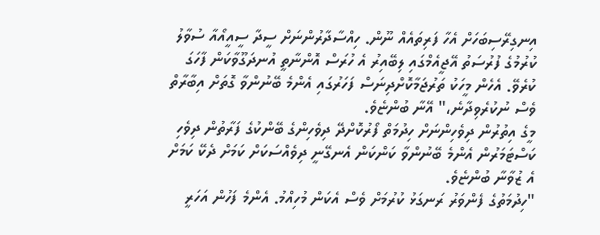އިނގިރޭސިބަހަށް އެހާ ފަރިތައެއް ނޫން. ހިއްސާދާރުންނަށް ސީދާ ސީއީއޯއާ ސުވާލު ކުރުމުގެ ފުރުސަތު އޭޖީއެމްގައި ލިބޭއިރު އެ ހުރަސް އޮންނާތީ އުނދަގޫވާކަން ފާހަގަ ކުރެވޭ. އެހެން މީހަކު ތަރުޖަމާކޮށްދިނަސް ފަހަރުގައި އެންމެ ބޭނުންވާ ގޮތަށް އިބާރާތް ވެސް ނުކުރެވިދާނެ،" އޭނާ ބުންޏެވެ.
މީގެ އިތުރުން ދިވެހިންނަށް ހިދުމަތް ފޯރުކޮށްދޭ ދިވެހިންގެ ބޭންކުގެ ފަރާތުން ދިވެހި ކަސްޓަމަރުން އެންމެ ބޭނުންވާ ކަންކަން އެނގޭނީ ދިވެއްސަކަށް ކަމަށް ދެކޭ ކަމަށް އެ ޒުވާނާ ބުންޏެވެ.
"ހިދުމަތުގެ ފެންވަރު ރަނގަޅު ކުރުމަށް ވެސް އެކަން މުހިއްމު. އެންމެ ފަހުން އަހަރީ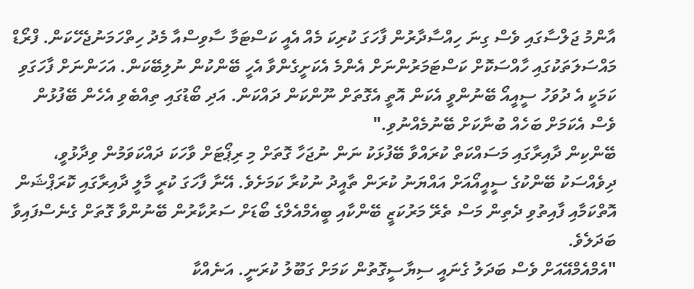އާންމު ޖަލްސާގައި ވެސް ގިނަ ހިއްސާދާރުން ފާހަގަ ކުރިކަ މެއް އެއީ ކަސްޓަމާ ސާވިސްއާ މެދު ހިތްހަމަނުޖެހޭކަން. ފްރޯޑް މައްސަލަތަކުގައި ހާއްސަކޮށް ކަސްޓަމަރުންނަށް އެންމެ އެކަށީގެންވާ އެހީ ބޭންކުން ނުލިބޭކަން. އަހަންނަށް ފާހަގަވި ކަމަކީ އެ ދުވަހު ސީއީއޯ ބޭނުންވީ އެކަން އޮތީ އެގޮތަށް ނޫންކަން ދައްކަން. އަދި ބޯޑުގައި ތިއްބެވި އެހެން ބޭފުޅުން ވެސް އެކަމަށް ބަހެއް ބުނާކަށް ބޭނުމެއްނުވި."
ބޭންކިން ދާއިރާގައި މަސައްކަތް ކުރައްވާ ބޭފުޅަކު ނަން ނުޖަހާ ގޮތަށް މި ރިޕޯޓަށް ވާހަކަ ދައްކަވަމުން ވިދާޅުވީ، ދިވެއްސަކު ބޭންކުގެ ސީއީއޯއަށް އައްޔަނު ކުރަން ތާއީދު ނުކުރާ ކަމަށެވެ. އޭނާ ފާހަގަ ކުރީ މާލީ ދާއިރާގައި ކޮރަޕްޝަން އޮތްކަމާއި ފާއިތުވި ދެތިން މަސް ތެރޭ މަރުކަޒީ ބޭންކާއި ބީއެމްއެލްގެ ބޯޑަށް ސަރުކާރުން ބޭނުންވާ ގޮތަށް ގެނެސްފައިވާ ބަދަލެވެ.
"އެމްއެމްއޭއަށް ވެސް ބަދަލު ގެނައީ ސިޔާސީގޮތުން ކަމަށް ގަބޫލު ކުރަނީ. އަނެއްކާ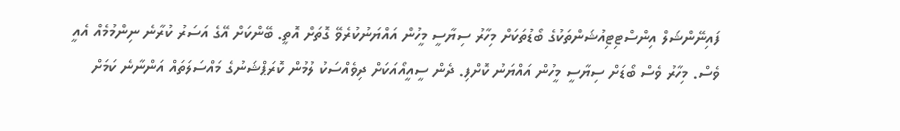ފައިނޭންޝަލް އިންސްޓިޓިއުޝަންތަކުގެ ބޯޑުތަކަށް މިހާރު ސިޔާސީ މީހުން އައްޔަނުކުރެވޭ ގޮތަށް އޮތީ. ބޭންކަށް އޭގެ އަސަރު ކުރާނެ ނިންމުމެއް އެއީ ވެސް. މިހާރު ވެސް ބޯޑަށް ސިޔާސީ މީހުން އައްޔަނު ކޮށްފި. ދެން ސީއީއޯއަކަށް ދިވެއްސަކު ލުމުން ކޮރަޕްޝަނުގެ މައްސަލަތައް އަންނާނެ ކަމަށް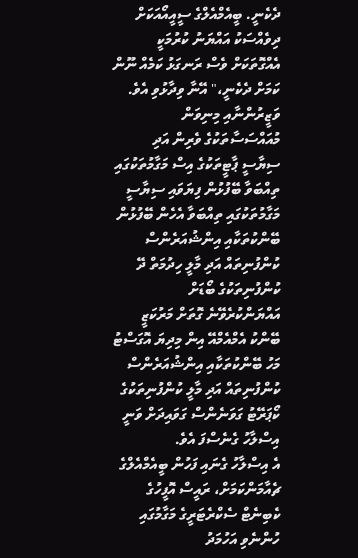ދެކެނީ. ބީއެމްއެލްގެ ސީއީއޯއަކަށް ދިވެއްސަކު އައްޔަނު ކުރުމަކީ އެއްގޮތަކަށް ވެސް ރަނގަޅު ކަމެއް ނޫން ކަމަށް ދެކެނީ،" އޭނާ ވިދާޅުވި އެވެ.
ވަޒީރުންނާއި މިނިވަން މުއައްސަސާތަކުގެ ވެރިން އަދި ސިޔާސީ ޕާޓީތަކުގެ އިސް މަގާމުތަކުގައި ތިއްބަވާ ބޭފުޅުން ފިޔަވައި ސިޔާސީ މަގާމުތަކުގައި ތިއްބަވާ އެހެން ބޭފުޅުން ބޭންކުތަކާއި އިންޝުއަރެންސް ކުންފުނިތައް އަދި މާލީ ހިދުމަތް ދޭ ކުންފުނިތަކުގެ ބޯޑަށް އައްޔަންކުރެވޭނެ ގޮތަށް މަރުކަޒީ ބޭންކު އެމްއެމްއޭ އިން މިދިޔަ އޮގަސްޓު މަހު ބޭންކުތަކާއި އިންޝުއަރެންސް ކުންފުނިތައް އަދި މާލީ ކުންފުނިތަކުގެ ކޯޕަރޭޓު ގަވަނެންސް ގަވައިދަށް ވަނީ އިސްލާހު ގެނެސްފަ އެވެ.
އެ އިސްލާހު ގެނައި ފަހުން ބީއެމްއެލްގެ ޗެއާމަންކަމަށް، ރައީސް އޮފީހުގެ ކެބިނެޓް ސެކްރެޓަރީގެ މަގާމުގައި ހުންނެވި އަހުމަދު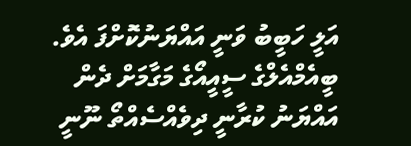އަލީ ހަބީބު ވަނީ އައްޔަނުކޮށްފަ އެވެ.
ބީއެމްއެލްގެ ސީއީއޯގެ މަގާމަށް ދެން އައްޔަނު ކުރާނީ ދިވެއްސެއްތޯ ނޫނީ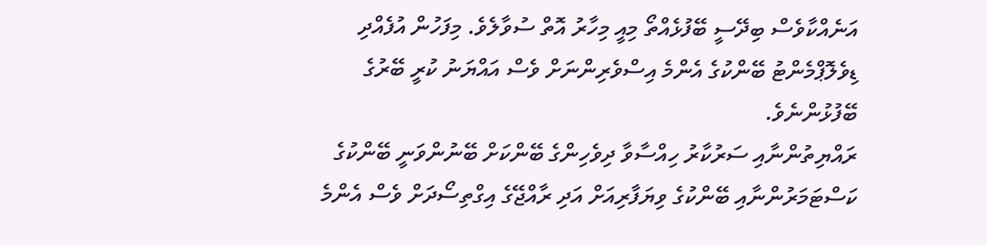އަނެއްކާވެސް ބިދޭސީ ބޭފުޅެއްތޯ މިއީ މިހާރު އޮތް ސުވާލެވެ. މިފަހުން އުފެއްދި ޑިވެލޮޕްމެންޓު ބޭންކުގެ އެންމެ އިސްވެރިންނަށް ވެސް އައްޔަނު ކުރީ ބޭރުގެ ބޭފުޅުންނެވެ.
ރައްޔިތުންނާއި ސަރުކާރު ހިއްސާވާ ދިވެހިންގެ ބޭންކަށް ބޭނުންވަނީ ބޭންކުގެ ކަސްޓަމަރުންނާއި ބޭންކުގެ ވިޔަފާރިއަށް އަދި ރާއްޖޭގެ އިގްތިސޯދަށް ވެސް އެންމެ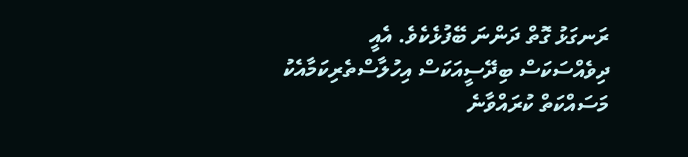ރަނގަޅު ގޮތް ދަންނަ ބޭފުޅެކެވެ. އެއީ ދިވެއްސަކަސް ބިދޭސީއަކަސް އިހުލާސްތެރިކަމާއެކު މަސައްކަތް ކުރައްވާނެ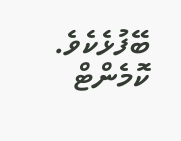ބޭފުޅެކެވެ.
ކޮމެންޓް